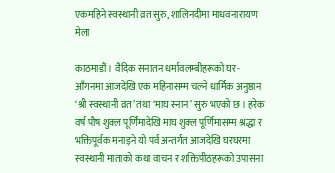एकमहिने स्वस्थानी व्रत सुरु, शालिनदीमा माधवनारायण मेला

काठमाडौं । वैदिक सनातन धर्मावलम्बीहरूको घर-आँगनमा आजदेखि एक महिनासम्म चल्ने धार्मिक अनुष्ठान ‘श्री स्वस्थानी व्रत’ तथा ‘माघ स्नान’ सुरु भएको छ । हरेक वर्ष पौष शुक्ल पूर्णिमादेखि माघ शुक्ल पूर्णिमासम्म श्रद्धा र भक्तिपूर्वक मनाइने यो पर्व अन्तर्गत आजदेखि घरघरमा स्वस्थानी माताको कथा वाचन र शक्तिपीठहरूको उपासना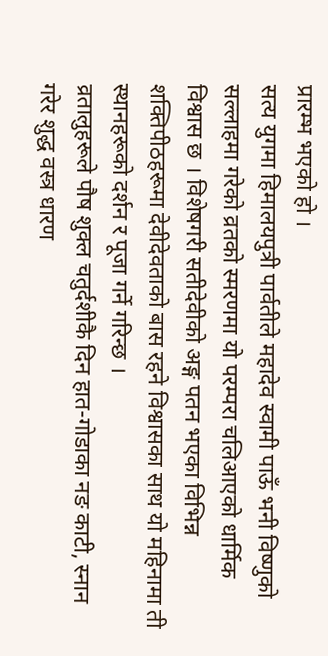प्रारम्भ भएको हो ।
सत्य युगमा हिमालयपुत्री पार्वतीले महादेव स्वामी पाऊँ भनी विष्णुको सल्लाहमा गरेको व्रतको स्मरणमा यो परम्परा चलिआएको धार्मिक विश्वास छ । विशेषगरी सतीदेवीको अङ्ग पतन भएका विभिन्न शक्तिपीठहरूमा देवीदेवताको बास रहने विश्वासका साथ यो महिनामा ती स्थानहरूको दर्शन र पूजा गर्ने गरिन्छ ।
व्रतालुहरूले पौष शुक्ल चतुर्दशीकै दिन हात-गोडाका नङ काटी, स्नान गरेर शुद्ध वस्त्र धारण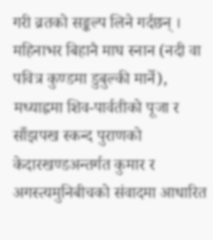गरी व्रतको सङ्कल्प लिने गर्दछन् । महिनाभर बिहानै माघ स्नान (नदी वा पवित्र कुण्डमा डुबुल्की मार्ने), मध्याह्नमा शिव-पार्वतीको पूजा र साँझपख स्कन्द पुराणको केदारखण्डअन्तर्गत कुमार र अगस्त्यमुनिबीचको संवादमा आधारित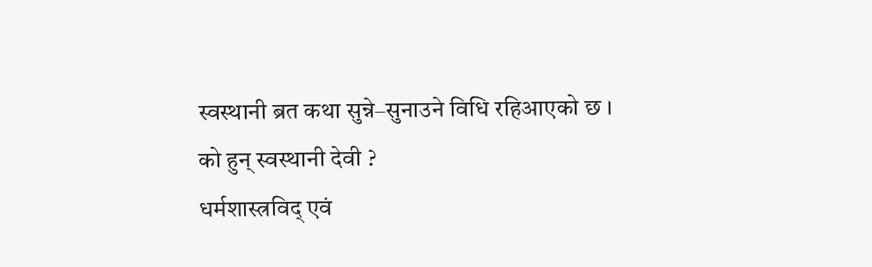स्वस्थानी ब्रत कथा सुन्ने–सुनाउने विधि रहिआएको छ ।
को हुन् स्वस्थानी देवी ?
धर्मशास्त्रविद् एवं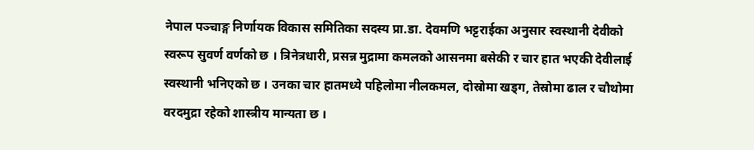नेपाल पञ्चाङ्ग निर्णायक विकास समितिका सदस्य प्रा.डा. देवमणि भट्टराईका अनुसार स्वस्थानी देवीको स्वरूप सुवर्ण वर्णको छ । त्रिनेत्रधारी, प्रसन्न मुद्रामा कमलको आसनमा बसेकी र चार हात भएकी देवीलाई स्वस्थानी भनिएको छ । उनका चार हातमध्ये पहिलोमा नीलकमल, दोस्रोमा खड्ग, तेस्रोमा ढाल र चौथोमा वरदमुद्रा रहेको शास्त्रीय मान्यता छ ।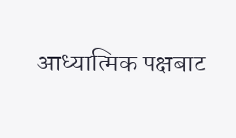आध्यात्मिक पक्षबाट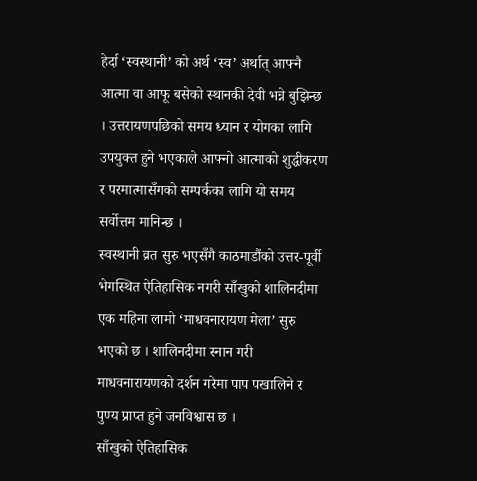हेर्दा ‘स्वस्थानी’ को अर्थ ‘स्व’ अर्थात् आफ्नै आत्मा वा आफू बसेको स्थानकी देवी भन्ने बुझिन्छ । उत्तरायणपछिको समय ध्यान र योगका लागि उपयुक्त हुने भएकाले आफ्नो आत्माको शुद्धीकरण र परमात्मासँगको सम्पर्कका लागि यो समय सर्वोत्तम मानिन्छ ।
स्वस्थानी व्रत सुरु भएसँगै काठमाडौंको उत्तर-पूर्वी भेगस्थित ऐतिहासिक नगरी साँखुको शालिनदीमा एक महिना लामो ‘माधवनारायण मेला’ सुरु भएको छ । शालिनदीमा स्नान गरी माधवनारायणको दर्शन गरेमा पाप पखालिने र पुण्य प्राप्त हुने जनविश्वास छ ।
साँखुको ऐतिहासिक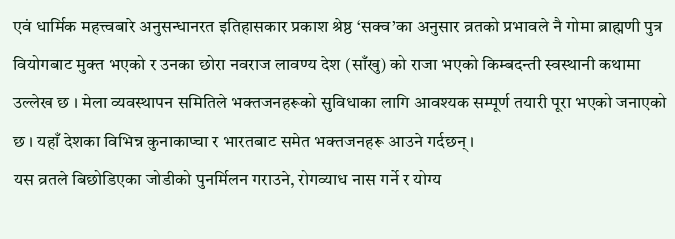एवं धार्मिक महत्त्वबारे अनुसन्धानरत इतिहासकार प्रकाश श्रेष्ठ ‘सक्व’का अनुसार व्रतको प्रभावले नै गोमा ब्राह्मणी पुत्र वियोगबाट मुक्त भएको र उनका छोरा नवराज लावण्य देश (साँखु) को राजा भएको किम्बदन्ती स्वस्थानी कथामा उल्लेख छ । मेला व्यवस्थापन समितिले भक्तजनहरूको सुविधाका लागि आवश्यक सम्पूर्ण तयारी पूरा भएको जनाएको छ । यहाँ देशका विभिन्न कुनाकाप्चा र भारतबाट समेत भक्तजनहरू आउने गर्दछन् ।
यस व्रतले बिछोडिएका जोडीको पुनर्मिलन गराउने, रोगव्याध नास गर्ने र योग्य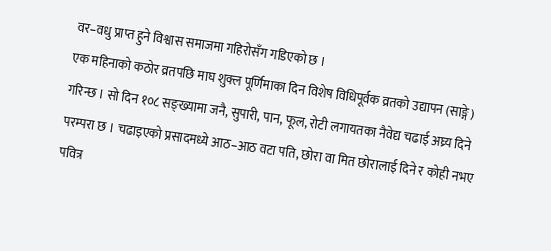वर–वधु प्राप्त हुने विश्वास समाजमा गहिरोसँग गडिएको छ ।
एक महिनाको कठोर व्रतपछि माघ शुक्ल पूर्णिमाका दिन विशेष विधिपूर्वक व्रतको उद्यापन (साङ्गे) गरिन्छ । सो दिन १०८ सङ्ख्यामा जनै, सुपारी, पान, फूल, रोटी लगायतका नैवेद्य चढाई अघ्र्य दिने परम्परा छ । चढाइएको प्रसादमध्ये आठ–आठ वटा पति, छोरा वा मित छोरालाई दिने र कोही नभए पवित्र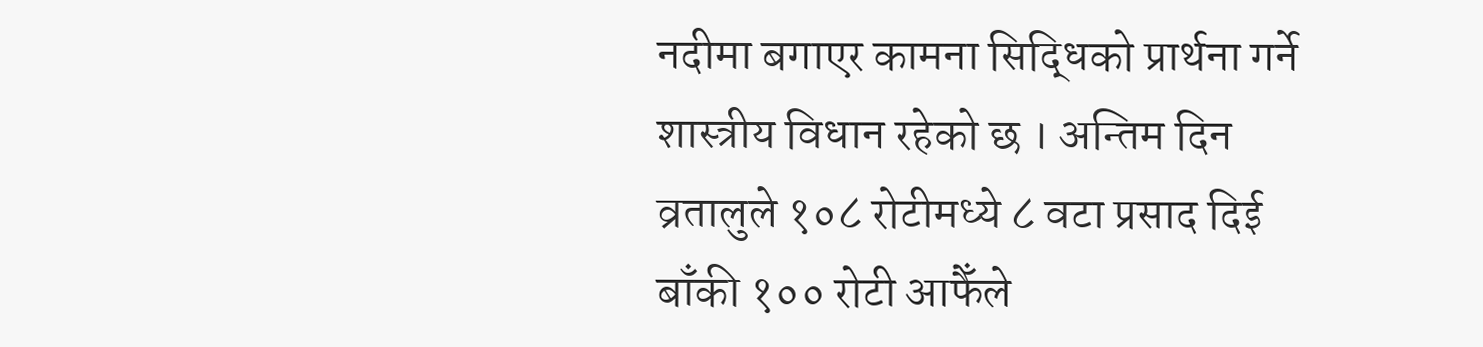नदीमा बगाएर कामना सिद्धिको प्रार्थना गर्ने शास्त्रीय विधान रहेको छ । अन्तिम दिन व्रतालुले १०८ रोटीमध्ये ८ वटा प्रसाद दिई बाँकी १०० रोटी आफैँले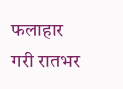फलाहार गरी रातभर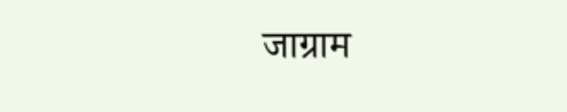जाग्राम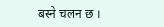बस्ने चलन छ ।